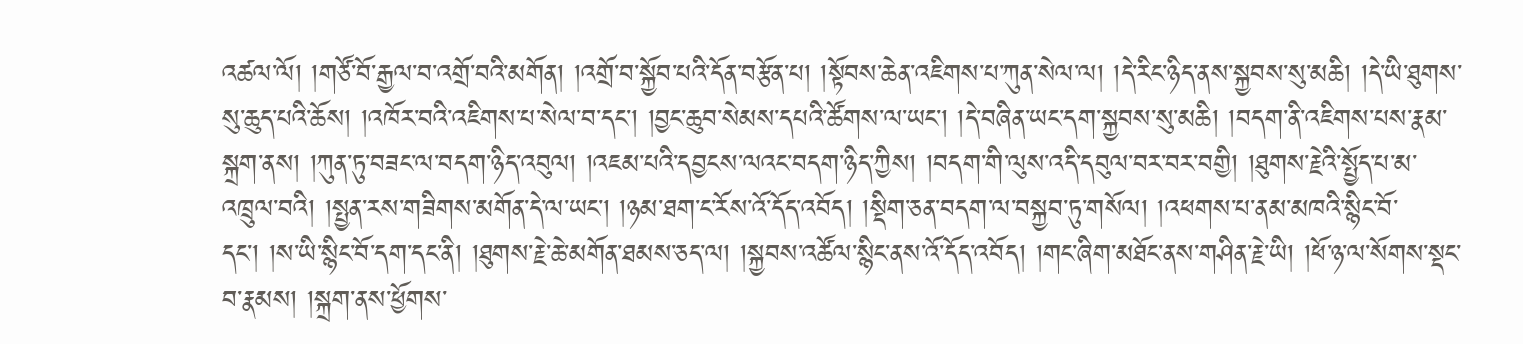འཚལ་ལོ། །གཙོ་བོ་རྒྱལ་བ་འགྲོ་བའི་མགོན། །འགྲོ་བ་སྐྱོབ་པའི་དོན་བརྩོན་པ། །སྟོབས་ཆེན་འཇིགས་པ་ཀུན་སེལ་ལ། །དེ་རིང་ཉིད་ནས་སྐྱབས་སུ་མཆི། །དེ་ཡི་ཐུགས་སུ་ཆུད་པའི་ཆོས། །འཁོར་བའི་འཇིགས་པ་སེལ་བ་དང་། །བྱང་ཆུབ་སེམས་དཔའི་ཚོགས་ལ་ཡང་། །དེ་བཞིན་ཡང་དག་སྐྱབས་སུ་མཆི། །བདག་ནི་འཇིགས་པས་རྣམ་སྐྲག་ནས། །ཀུན་ཏུ་བཟང་ལ་བདག་ཉིད་འབུལ། །འཇམ་པའི་དབྱངས་ལའང་བདག་ཉིད་ཀྱིས། །བདག་གི་ལུས་འདི་དབུལ་བར་བར་བགྱི། །ཐུགས་རྗེའི་སྤྱོད་པ་མ་འཁྲུལ་བའི། །སྤྱན་རས་གཟིགས་མགོན་དེ་ལ་ཡང་། །ཉམ་ཐག་ང་རོས་འོ་དོད་འབོད། །སྡིག་ཅན་བདག་ལ་བསྐྱབ་ཏུ་གསོལ། །འཕགས་པ་ནམ་མཁའི་སྙིང་བོ་དང་། །ས་ཡི་སྙིང་བོ་དག་དང་ནི། །ཐུགས་རྗེ་ཆེ་མགོན་ཐམས་ཅད་ལ། །སྐྱབས་འཚོལ་སྙིང་ནས་འོ་དོད་འབོད། །གང་ཞིག་མཐོང་ནས་གཤིན་རྗེ་ཡི། །ཕོ་ཉ་ལ་སོགས་སྡང་བ་རྣམས། །སྐྲག་ནས་ཕྱོགས་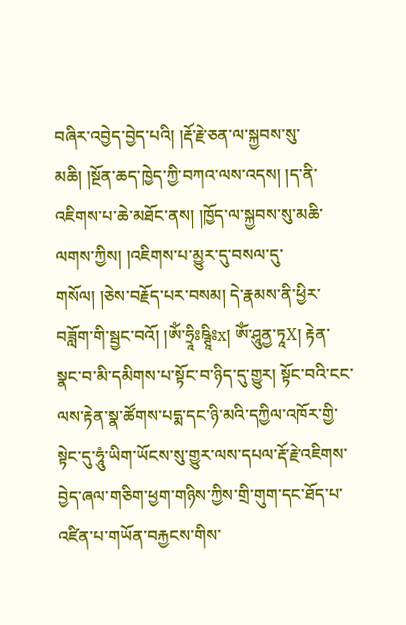བཞིར་འབྱེད་བྱེད་པའི། །རྡོ་རྗེ་ཅན་ལ་སྐྱབས་སུ་མཆི། །སྔོན་ཆད་ཁྱེད་ཀྱི་བཀའ་ལས་འདས། །ད་ནི་འཇིགས་པ་ཆེ་མཐོང་ནས། །ཁྱོད་ལ་སྐྱབས་སུ་མཆི་ལགས་ཀྱིས། །འཇིགས་པ་མྱུར་དུ་བསལ་དུ་གསོལ། །ཅེས་བརྗོད་པར་བསམ། དེ་རྣམས་ནི་ཕྱིར་བཟློག་གི་སྦྱང་བའོ། །ཨོཾ་ཧྲཱིཿཥྚཱིཿx། ཨོཾ་ཤཱུནྱ་ཏཱX། རྟེན་སྣང་བ་མི་དམིགས་པ་སྟོང་བ་ཉིད་དུ་གྱུར། སྟོང་བའི་ངང་ལས་རྟེན་སྣ་ཚོགས་པདྨ་དང་ཉི་མའི་དཀྱིལ་འཁོར་གྱི་སྟེང་དུ་ཧཱུཾ་ཡིག་ཡོངས་སུ་གྱུར་ལས་དཔལ་རྡོ་རྗེ་འཇིགས་བྱེད་ཞལ་གཅིག་ཕྱག་གཉིས་ཀྱིས་གྲི་གུག་དང་ཐོད་པ་འཛིན་པ་གཡོན་བརྐྱངས་གིས་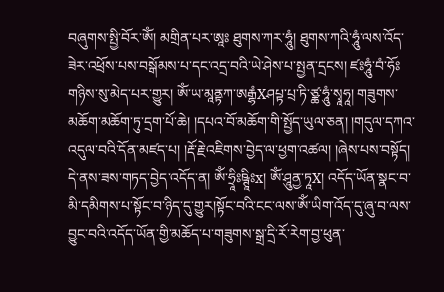བཞུགས་སྤྱི་བོར་ཨོཾ། མགྲིན་པར་ཨཱཿ ཐུགས་ཀར་ཧཱུཾ། ཐུགས་ཀའི་ཧཱུཾ་ལས་འོད་ཟེར་འཕྲོས་པས་བསྒོམས་པ་དང་འདྲ་བའི་ཡེ་ཤེས་པ་སྤྱན་དྲངས། ཛཿཧཱུཾ་བཾ་ཧོཿ གཉིས་སུ་མེད་པར་གྱུར། ཨོཾ་ཡ་མཱནྟཀ་ཨརྒྷཾXཤཔྟ་པྲ་ཏི་ཙྪ་ཧཱུཾ་སྭཱཧཱ། གཟུགས་མཆོག་མཆོག་ཏུ་དྲག་པོ་ཆེ། །དཔའ་བོ་མཆོག་གི་སྤྱོད་ཡུལ་ཅན། །གདུལ་དཀའ་འདུལ་བའི་དོན་མཛད་པ། །རྡོ་རྗེ་འཇིགས་བྱེད་ལ་ཕྱག་འཚལ། །ཞེས་པས་བསྟོད། དེ་ནས་ཟས་གཏད་བྱེད་འདོད་ན། ཨོཾ་ཧྲཱིཿཥྚཱིཿx། ཨོཾ་ཤཱུནྱ་ཏཱX། འདོད་ཡོན་སྣང་བ་མི་དམིགས་པ་སྟོང་བ་ཉིད་དུ་གྱུར།སྟོང་བའི་ངང་ལས་ཨོཾ་ཡིག་འོད་དུ་ཞུ་བ་ལས་བྱུང་བའི་འདོད་ཡོན་གྱི་མཆོད་པ་གཟུགས་སྒྲ་དྲི་རོ་རེག་བྱ་ཕུན་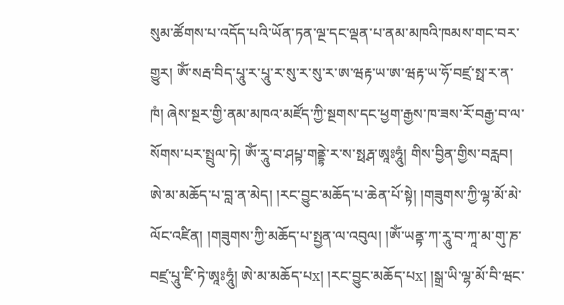སུམ་ཚོགས་པ་འདོད་པའི་ཡོན་ཏན་ལྔ་དང་ལྡན་པ་ནམ་མཁའི་ཁམས་གང་བར་གྱུར། ཨོཾ་སརྦ་བིད་པཱུ་ར་པཱུ་ར་སུ་ར་སུ་ར་ཨ་ཝརྟ་ཡ་ཨ་ཝརྟ་ཡ་ཧོ་བཛྲ་སྥ་ར་ན་ཁཾ། ཞེས་སྔར་གྱི་ནམ་མཁའ་མཛོད་ཀྱི་སྔགས་དང་ཕྱག་རྒྱས་ཁ་ཟས་རོ་བརྒྱ་བ་ལ་སོགས་པར་སྤྲུལ་ཏེ། ཨོཾ་རཱུ་བ་ཤཔྟ་གནྡྷེ་ར་ས་སྥརྴ་ཨཱཿཧཱུཾ། གིས་བྱིན་གྱིས་བརླབ། ཨེ་མ་མཆོད་པ་བླ་ན་མེད། །རང་བྱུང་མཆོད་པ་ཆེན་པོ་སྟེ། །གཟུགས་ཀྱི་ལྷ་མོ་མེ་ལོང་འཛིན། །གཟུགས་ཀྱི་མཆོད་པ་སྤྱན་ལ་འབུལ། །ཨོཾ་ཡནྟ་ཀ་རཱུ་བ་ཀཱ་མ་གུ་ཎ་བཛྲ་པཱུ་ཛི་ཏེ་ཨཱཿཧཱུཾ། ཨེ་མ་མཆོད་པx། །རང་བྱུང་མཆོད་པx། །སྒྲ་ཡི་ལྷ་མོ་བི་ཝང་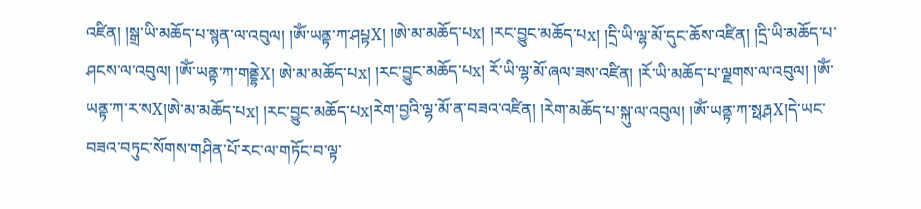འཛིན། །སྒྲ་ཡི་མཆོད་པ་སྙན་ལ་འབུལ། །ཨོཾ་ཡནྟ་ཀ་ཤཔྟX། །ཨེ་མ་མཆོད་པx། །རང་བྱུང་མཆོད་པx། །དྲི་ཡི་ལྷ་མོ་དུང་ཆོས་འཛིན། །དྲི་ཡི་མཆོད་པ་ཤངས་ལ་འབུལ། །ཨོཾ་ཡནྟ་ཀ་གནྡྷེX། ཨེ་མ་མཆོད་པx། །རང་བྱུང་མཆོད་པx། རོ་ཡི་ལྷ་མོ་ཞལ་ཟས་འཛིན། །རོ་ཡི་མཆོད་པ་ལྗགས་ལ་འབུལ། །ཨོཾ་ཡནྟ་ཀ་ར་སX།ཨེ་མ་མཆོད་པx། །རང་བྱུང་མཆོད་པx།རེག་བྱའི་ལྷ་མོ་ན་བཟའ་འཛིན། །རེག་མཆོད་པ་སྐུ་ལ་འབུལ། །ཨོཾ་ཡནྟ་ཀ་སྥརྴX།དེ་ཡང་བཟའ་བཏུང་སོགས་གཤིན་པོ་རང་ལ་གཏོང་བ་ལྟ་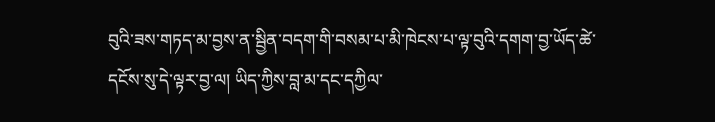བུའི་ཟས་གཏད་མ་བྱས་ན་སྦྱིན་བདག་གི་བསམ་པ་མི་ཁེངས་པ་ལྟ་བུའི་དགག་བྱ་ཡོད་ཚེ་དངོས་སུ་དེ་ལྟར་བྱ་ལ། ཡིད་ཀྱིས་བླ་མ་དང་དཀྱིལ་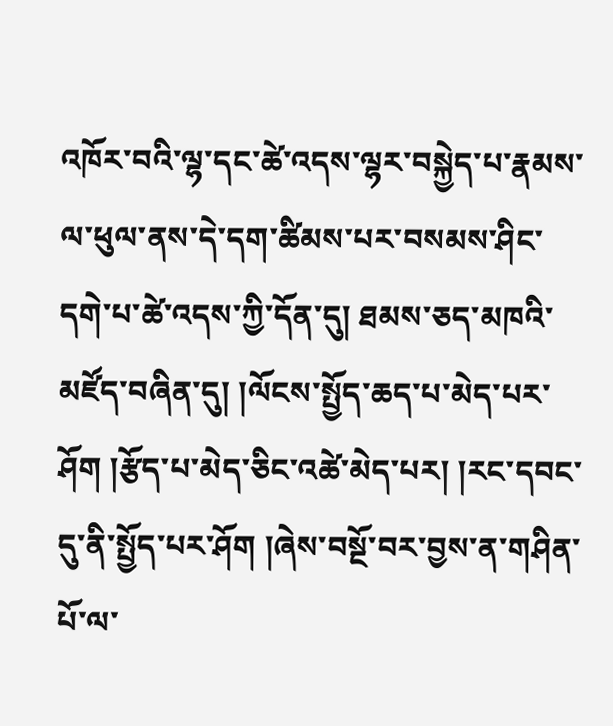འཁོར་བའི་ལྷ་དང་ཚེ་འདས་ལྷར་བསྐྱེད་པ་རྣམས་ལ་ཕུལ་ནས་དེ་དག་ཚིམས་པར་བསམས་ཤིང་དགེ་པ་ཚེ་འདས་ཀྱི་དོན་དུ། ཐམས་ཅད་མཁའི་མཛོད་བཞིན་དུ། །ལོངས་སྤྱོད་ཆད་པ་མེད་པར་ཤོག །རྩོད་པ་མེད་ཅིང་འཚེ་མེད་པར། །རང་དབང་དུ་ནི་སྤྱོད་པར་ཤོག །ཞེས་བསྔོ་བར་བྱས་ན་གཤིན་པོ་ལ་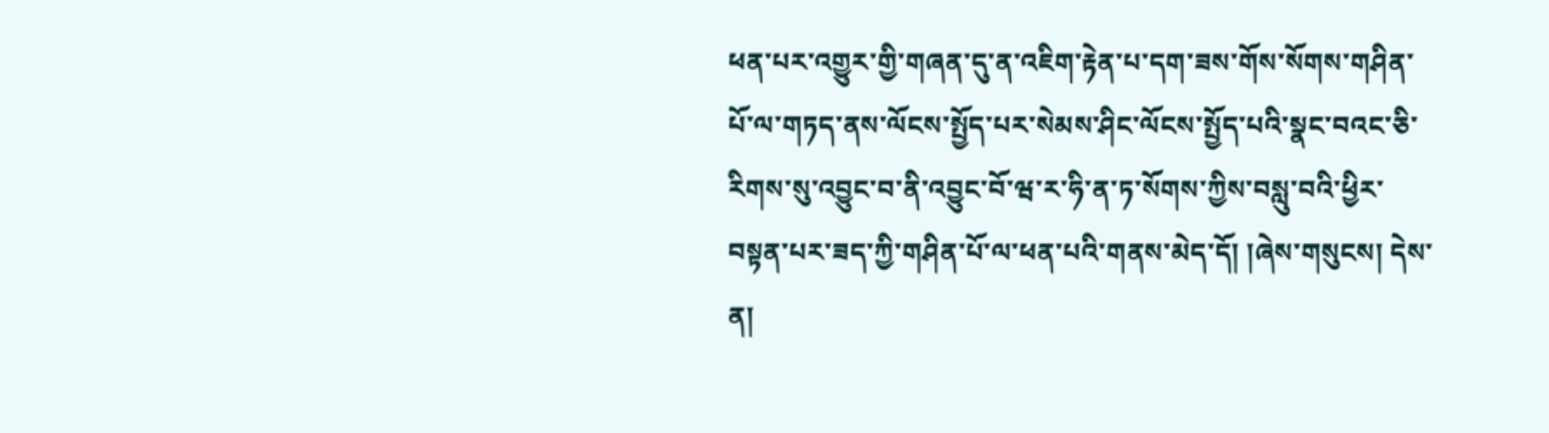ཕན་པར་འགྱུར་གྱི་གཞན་དུ་ན་འཇིག་རྟེན་པ་དག་ཟས་གོས་སོགས་གཤིན་པོ་ལ་གཏད་ནས་ལོངས་སྤྱོད་པར་སེམས་ཤིང་ལོངས་སྤྱོད་པའི་སྣང་བའང་ཅི་རིགས་སུ་འབྱུང་བ་ནི་འབྱུང་བོ་ཝ་ར་ཧི་ན་ཏ་སོགས་ཀྱིས་བསླུ་བའི་ཕྱིར་བསྟན་པར་ཟད་ཀྱི་གཤིན་པོ་ལ་ཕན་པའི་གནས་མེད་དོ། །ཞེས་གསུངས། དེས་ན།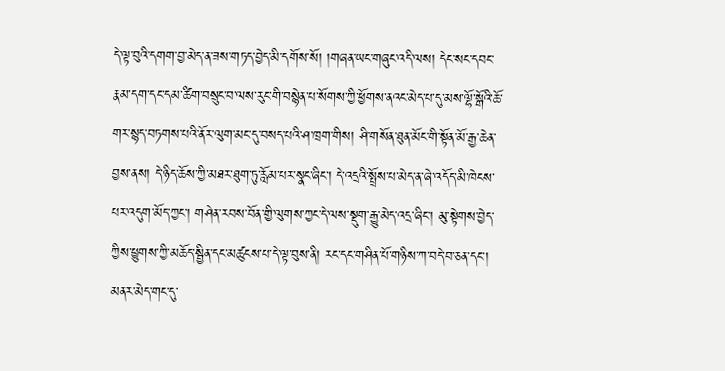དེ་ལྟ་བུའི་དགག་བྱ་མེད་ན་ཟས་གཏད་བྱེད་མི་དགོས་སོ། །གཞན་ཡང་གཞུང་འདི་ལས། དེང་སང་དབང་རྣམ་དག་དང་དམ་ཚིག་བསྲུང་བ་ལས་རུང་གི་བསྙེན་པ་སོགས་ཀྱི་ཕྱོགས་ནའང་མེད་པ་དུ་མས་ལྷོ་སྒོའི་ཆོ་གར་སྙད་བཏགས་པའི་ནོར་ལུག་མང་དུ་བསད་པའི་ཤ་ཁྲག་གིས། ཤི་གསོན་ཐུན་མོང་གི་སྟོན་མོ་རྒྱ་ཆེན་བྱས་ནས། དེ་ཉིད་ཆོས་ཀྱི་མཐར་ཐུག་ཏུ་རློམ་པར་སྣང་ཞིང་། དེ་འདྲའི་སྤྲོས་པ་མེད་ན་ཞེ་འདོད་མི་ཁེངས་པར་འདུག་མོད་ཀྱང་། གཤེན་རབས་བོན་གྱི་ལུགས་ཀྱང་དེ་ལས་སྡུག་རྒྱུ་མེད་འདྲ་ཞིང་། མུ་སྟེགས་བྱེད་ཀྱིས་ཕྱུགས་ཀྱི་མཆོད་སྦྱིན་དང་མཚུངས་པ་དེ་ལྟ་བུས་ནི། རང་དང་གཤིན་པོ་གཉིས་ཀ་བདེ་བ་ཅན་དང་། མནར་མེད་གང་དུ་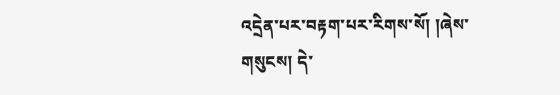འདྲེན་པར་བརྟག་པར་རིགས་སོ། །ཞེས་གསུངས། དེ་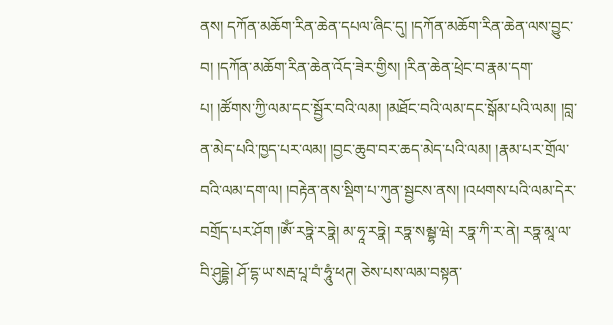ནས། དཀོན་མཆོག་རིན་ཆེན་དཔལ་ཞིང་དུ། །དཀོན་མཆོག་རིན་ཆེན་ལས་བྱུང་བ། །དཀོན་མཆོག་རིན་ཆེན་འོད་ཟེར་གྱིས། །རིན་ཆེན་ཕྲེང་བ་རྣམ་དག་པ། །ཚོགས་ཀྱི་ལམ་དང་སྦྱོར་བའི་ལམ། །མཐོང་བའི་ལམ་དང་སྒོམ་པའི་ལམ། །བླ་ན་མེད་པའི་ཁྱད་པར་ལམ། །བྱང་ཆུབ་བར་ཆད་མེད་པའི་ལམ། །རྣམ་པར་གྲོལ་བའི་ལམ་དག་ལ། །བརྟེན་ནས་སྡིག་པ་ཀུན་སྦྱངས་ནས། །འཕགས་པའི་ལམ་དེར་བགྲོད་པར་ཤོག །ཨོཾ་རཏྣེ་རཏྣེ། མ་ཧཱ་རཏྣེ། རཏྣ་སམྦྷ་ཝེ། རཏྣ་ཀི་ར་ནེ། རཏྣ་མཱ་ལ་བི་ཤུདྡྷེ། ཤོ་དྷ་ཡ་སརྦ་པཱ་བཾ་ཧཱུཾ་ཕཊ། ཅེས་པས་ལམ་བསྟན་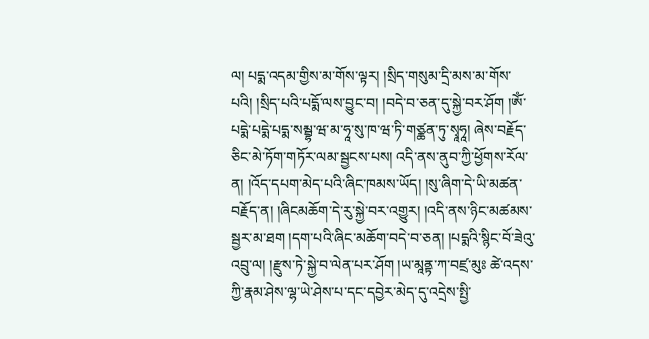ལ། པདྨ་འདམ་གྱིས་མ་གོས་ལྟར། །སྲིད་གསུམ་དྲི་མས་མ་གོས་པའི། །སྲིད་པའི་པདྨོ་ལས་བྱུང་བ། །བདེ་བ་ཅན་དུ་སྐྱེ་བར་ཤོག །ཨོཾ་པདྨེ་པདྨེ་པདྨ་སམྦྷ་ཝ་མ་ཧཱ་སུ་ཁ་ཝ་ཏི་གཙྪན་ཏུ་སྭཱཧཱ། ཞེས་བརྗོད་ཅིང་མེ་ཏོག་གཏོར་ལམ་སྦྱངས་པས། འདི་ནས་ནུབ་ཀྱི་ཕྱོགས་རོལ་ན། །འོད་དཔག་མེད་པའི་ཞིང་ཁམས་ཡོད། །སུ་ཞིག་དེ་ཡི་མཚན་བརྗོད་ན། །ཞིངམཆོག་དེ་རུ་སྐྱེ་བར་འགྱུར། །འདི་ནས་ཉིང་མཚམས་སྦྱར་མ་ཐག །དག་པའི་ཞིང་མཆོག་བདེ་བ་ཅན། །པདྨའི་སྙིང་བོ་ཟེའུ་འབྲུ་ལ། །རྫུས་ཏེ་སྐྱེ་བ་ལེན་པར་ཤོག །ཡ་མཱནྟ་ཀ་བཛྲ་མུཿ ཚེ་འདས་ཀྱི་རྣམ་ཤེས་ལྷ་ཡེ་ཤེས་པ་དང་དབྱེར་མེད་དུ་འདྲེས་སྤྱི་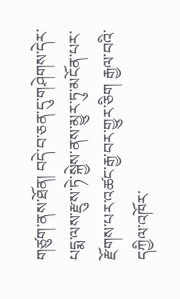གཙུག་ནས་ཐོན། བདེ་བ་ཅན་དུ་གཤེགས་དེར་པདྨ་ལས་རྫུས་ཏེ་སྐྱེས་ནས་མྱུར་ཏུ་མངོན་པར་རྫོགས་པར་འཚང་རྒྱ་བར་གྱུར་ཅིག རྒྱལ་བའི་དཀྱིལ་འཁོར་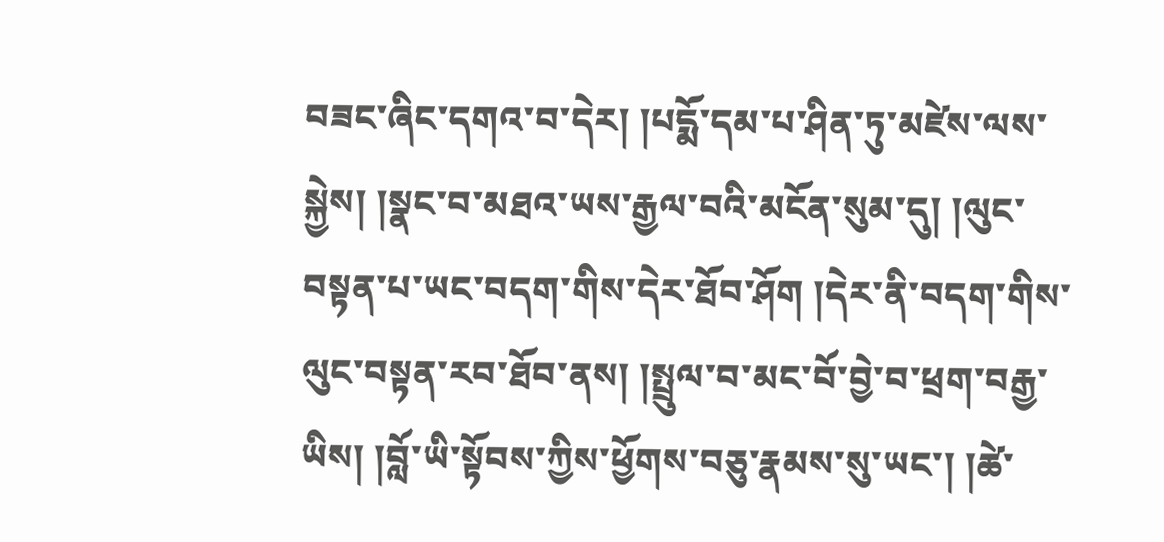བཟང་ཞིང་དགའ་བ་དེར། །པདྨོ་དམ་པ་ཤིན་ཏུ་མཛེས་ལས་སྐྱེས། །སྣང་བ་མཐའ་ཡས་རྒྱལ་བའི་མངོན་སུམ་དུ། །ལུང་བསྟན་པ་ཡང་བདག་གིས་དེར་ཐོབ་ཤོག །དེར་ནི་བདག་གིས་ལུང་བསྟན་རབ་ཐོབ་ནས། །སྤྲུལ་བ་མང་བོ་བྱེ་བ་ཕྲག་བརྒྱ་ཡིས། །བློ་ཡི་སྟོབས་ཀྱིས་ཕྱོགས་བཅུ་རྣམས་སུ་ཡང་། །ཚེ་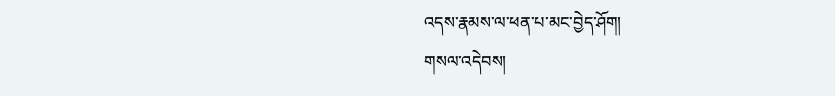འདས་རྣམས་ལ་ཕན་པ་མང་བྱེད་ཤོག།
གསལ་འདེབས།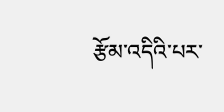རྩོམ་འདིའི་པར་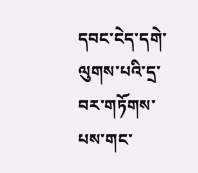དབང་ངེད་དགེ་ལུགས་པའི་དྲ་བར་གཏོགས་པས་གང་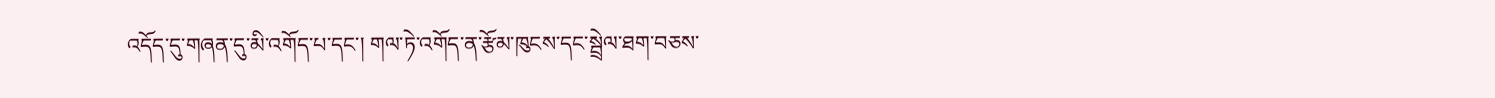འདོད་དུ་གཞན་དུ་མི་འགོད་པ་དང་། གལ་ཏེ་འགོད་ན་རྩོམ་ཁུངས་དང་སྦྲེལ་ཐག་བཅས་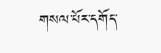གསལ་པོར་དགོད་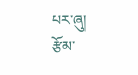པར་ཞུ།
རྩོམ་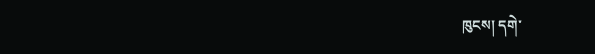ཁུངས། དགེ་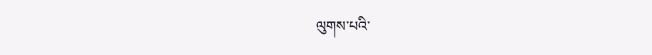ལུགས་པའི་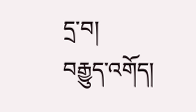དྲ་བ།
བརྒྱུད་འགོད།